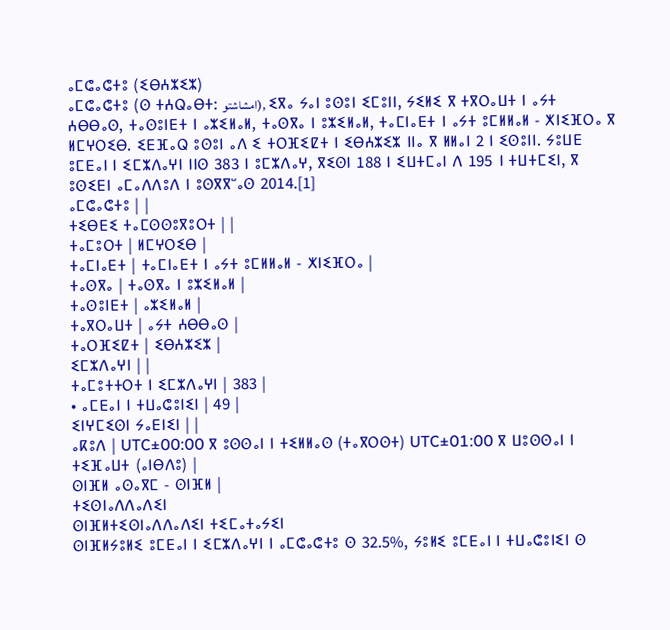ⴰⵎⵛⴰⵛⵜⵓ (ⵉⴱⵄⵣⵉⵣ)
ⴰⵎⵛⴰⵛⵜⵓ (ⵙ ⵜⵄⵕⴰⴱⵜ: امشاشتو), ⵉⴳⴰ ⵢⴰⵏ ⵓⵙⵓⵏ ⵉⵎⵓⵏⵏ, ⵢⵉⵍⵉ ⴳ ⵜⴳⵔⴰⵡⵜ ⵏ ⴰⵢⵜ ⵄⴱⴱⴰⵙ, ⵜⴰⵙⵓⵏⴹⵜ ⵏ ⴰⵣⵉⵍⴰⵍ, ⵜⴰⵙⴳⴰ ⵏ ⵓⵣⵉⵍⴰⵍ, ⵜⴰⵎⵏⴰⴹⵜ ⵏ ⴰⵢⵜ ⵓⵎⵍⵍⴰⵍ - ⵅⵏⵉⴼⵔⴰ ⴳ ⵍⵎⵖⵔⵉⴱ. ⵉⴹⴼⴰⵕ ⵓⵙⵓⵏ ⴰⴷ ⵉ ⵜⵔⴼⵉⵇⵜ ⵏ ⵉⴱⵄⵣⵉⵣ ⵏⵏⴰ ⴳ ⵍⵍⴰⵏ 2 ⵏ ⵉⵙⵓⵏⵏ. ⵢⵓⵡⴹ ⵓⵎⴹⴰⵏ ⵏ ⵉⵎⵣⴷⴰⵖⵏ ⵏⵏⵙ 383 ⵏ ⵓⵎⵣⴷⴰⵖ, ⴳⵉⵙⵏ 188 ⵏ ⵉⵡⵜⵎⴰⵏ ⴷ 195 ⵏ ⵜⵡⵜⵎⵉⵏ, ⴳ ⵓⵙⵉⴹⵏ ⴰⵎⴰⴷⴷⵓⴷ ⵏ ⵓⵙⴳⴳⵯⴰⵙ 2014.[1]
ⴰⵎⵛⴰⵛⵜⵓ | |
ⵜⵉⴱⴹⵉ ⵜⴰⵎⵙⵙⵓⴳⵓⵔⵜ | |
ⵜⴰⵎⵓⵔⵜ | ⵍⵎⵖⵔⵉⴱ |
ⵜⴰⵎⵏⴰⴹⵜ | ⵜⴰⵎⵏⴰⴹⵜ ⵏ ⴰⵢⵜ ⵓⵎⵍⵍⴰⵍ - ⵅⵏⵉⴼⵔⴰ |
ⵜⴰⵙⴳⴰ | ⵜⴰⵙⴳⴰ ⵏ ⵓⵣⵉⵍⴰⵍ |
ⵜⴰⵙⵓⵏⴹⵜ | ⴰⵣⵉⵍⴰⵍ |
ⵜⴰⴳⵔⴰⵡⵜ | ⴰⵢⵜ ⵄⴱⴱⴰⵙ |
ⵜⴰⵔⴼⵉⵇⵜ | ⵉⴱⵄⵣⵉⵣ |
ⵉⵎⵣⴷⴰⵖⵏ | |
ⵜⴰⵎⵓⵜⵜⵔⵜ ⵏ ⵉⵎⵣⴷⴰⵖⵏ | 383 |
• ⴰⵎⴹⴰⵏ ⵏ ⵜⵡⴰⵛⵓⵏⵉⵏ | 49 |
ⵉⵏⵖⵎⵉⵙⵏ ⵢⴰⴹⵏⵉⵏ | |
ⴰⴽⵓⴷ | UTC±00:00 ⴳ ⵓⵙⵙⴰⵏ ⵏ ⵜⵉⵍⵍⴰⵙ (ⵜⴰⴳⵔⵙⵜ) UTC±01:00 ⴳ ⵡⵓⵙⵙⴰⵏ ⵏ ⵜⵉⴼⴰⵡⵜ (ⴰⵏⴱⴷⵓ) |
ⵙⵏⴼⵍ ⴰⵙⴰⴳⵎ - ⵙⵏⴼⵍ |
ⵜⵉⵙⵏⴰⴷⴷⴰⴷⵉⵏ
ⵙⵏⴼⵍⵜⵉⵙⵏⴰⴷⴷⴰⴷⵉⵏ ⵜⵉⵎⴰⵜⴰⵢⵉⵏ
ⵙⵏⴼⵍⵢⵓⵍⵉ ⵓⵎⴹⴰⵏ ⵏ ⵉⵎⵣⴷⴰⵖⵏ ⵏ ⴰⵎⵛⴰⵛⵜⵓ ⵙ 32.5%, ⵢⵓⵍⵉ ⵓⵎⴹⴰⵏ ⵏ ⵜⵡⴰⵛⵓⵏⵉⵏ ⵙ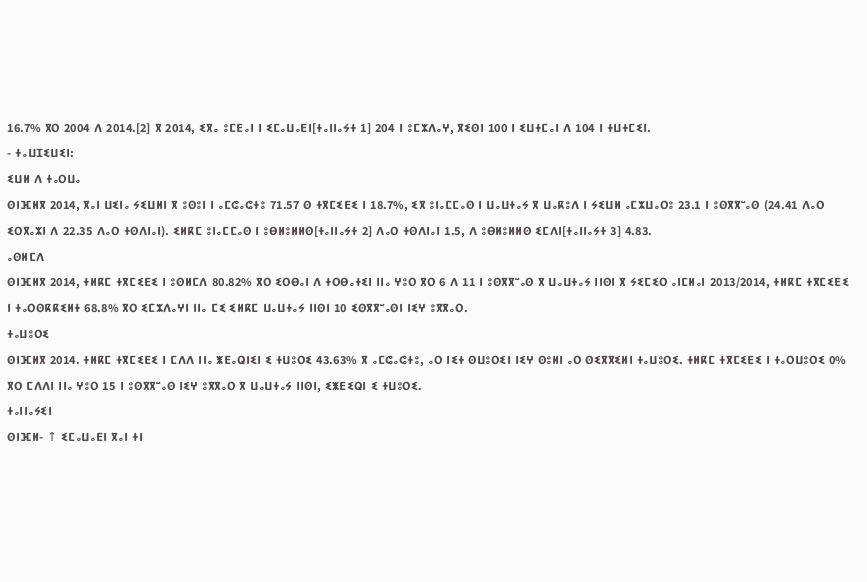16.7% ⴳⵔ 2004 ⴷ 2014.[2] ⴳ 2014, ⵉⴳⴰ ⵓⵎⴹⴰⵏ ⵏ ⵉⵎⴰⵡⴰⴹⵏ[ⵜⴰⵏⵏⴰⵢⵜ 1] 204 ⵏ ⵓⵎⵣⴷⴰⵖ, ⴳⵉⵙⵏ 100 ⵏ ⵉⵡⵜⵎⴰⵏ ⴷ 104 ⵏ ⵜⵡⵜⵎⵉⵏ.
- ⵜⴰⵡⵊⵉⵡⵉⵏ:
ⵉⵡⵍ ⴷ ⵜⴰⵔⵡⴰ
ⵙⵏⴼⵍⴳ 2014, ⴳⴰⵏ ⵡⵉⵏⴰ ⵢⵉⵡⵍⵏ ⴳ ⵓⵙⵓⵏ ⵏ ⴰⵎⵛⴰⵛⵜⵓ 71.57 ⵙ ⵜⴳⵎⵉⴹⵉ ⵏ 18.7%, ⵉⴳ ⵓⵏⴰⵎⵎⴰⵙ ⵏ ⵡⴰⵡⵜⴰⵢ ⴳ ⵡⴰⴽⵓⴷ ⵏ ⵢⵉⵡⵍ ⴰⵎⵣⵡⴰⵔⵓ 23.1 ⵏ ⵓⵙⴳⴳⵯⴰⵙ (24.41 ⴷⴰⵔ ⵉⵔⴳⴰⵣⵏ ⴷ 22.35 ⴷⴰⵔ ⵜⵙⴷⵏⴰⵏ). ⵉⵍⴽⵎ ⵓⵏⴰⵎⵎⴰⵙ ⵏ ⵓⴱⵍⵓⵍⵍⵙ[ⵜⴰⵏⵏⴰⵢⵜ 2] ⴷⴰⵔ ⵜⵙⴷⵏⴰⵏ 1.5, ⴷ ⵓⴱⵍⵓⵍⵍⵙ ⵉⵎⴷⵏ[ⵜⴰⵏⵏⴰⵢⵜ 3] 4.83.
ⴰⵙⵍⵎⴷ
ⵙⵏⴼⵍⴳ 2014, ⵜⵍⴽⵎ ⵜⴳⵎⵉⴹⵉ ⵏ ⵓⵙⵍⵎⴷ 80.82% ⴳⵔ ⵉⵔⴱⴰⵏ ⴷ ⵜⵔⴱⴰⵜⵉⵏ ⵏⵏⴰ ⵖⵓⵔ ⴳⵔ 6 ⴷ 11 ⵏ ⵓⵙⴳⴳⵯⴰⵙ ⴳ ⵡⴰⵡⵜⴰⵢ ⵏⵏⵙⵏ ⴳ ⵢⵉⵎⵉⵔ ⴰⵏⵎⵍⴰⵏ 2013/2014, ⵜⵍⴽⵎ ⵜⴳⵎⵉⴹⵉ ⵏ ⵜⴰⵔⵙⴽⴽⵉⵍⵜ 68.8% ⴳⵔ ⵉⵎⵣⴷⴰⵖⵏ ⵏⵏⴰ ⵎⵉ ⵉⵍⴽⵎ ⵡⴰⵡⵜⴰⵢ ⵏⵏⵙⵏ 10 ⵉⵙⴳⴳⵯⴰⵙⵏ ⵏⵉⵖ ⵓⴳⴳⴰⵔ.
ⵜⴰⵡⵓⵔⵉ
ⵙⵏⴼⵍⴳ 2014. ⵜⵍⴽⵎ ⵜⴳⵎⵉⴹⵉ ⵏ ⵎⴷⴷ ⵏⵏⴰ ⵥⴹⴰⵕⵏⵉⵏ ⵉ ⵜⵡⵓⵔⵉ 43.63% ⴳ ⴰⵎⵛⴰⵛⵜⵓ, ⴰⵔ ⵏⵉⵜ ⵙⵡⵓⵔⵉⵏ ⵏⵉⵖ ⵙⵓⵍⵏ ⴰⵔ ⵙⵉⴳⴳⵉⵍⵏ ⵜⴰⵡⵓⵔⵉ. ⵜⵍⴽⵎ ⵜⴳⵎⵉⴹⵉ ⵏ ⵜⴰⵔⵡⵓⵔⵉ 0% ⴳⵔ ⵎⴷⴷⵏ ⵏⵏⴰ ⵖⵓⵔ 15 ⵏ ⵓⵙⴳⴳⵯⴰⵙ ⵏⵉⵖ ⵓⴳⴳⴰⵔ ⴳ ⵡⴰⵡⵜⴰⵢ ⵏⵏⵙⵏ, ⵉⵥⴹⵉⵕⵏ ⵉ ⵜⵡⵓⵔⵉ.
ⵜⴰⵏⵏⴰⵢⵉⵏ
ⵙⵏⴼⵍ- ↑ ⵉⵎⴰⵡⴰⴹⵏ ⴳⴰⵏ ⵜⵏ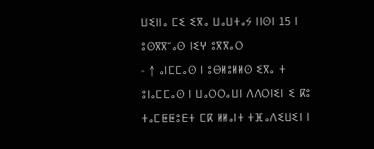ⵡⵉⵏⵏⴰ ⵎⵉ ⵉⴳⴰ ⵡⴰⵡⵜⴰⵢ ⵏⵏⵙⵏ 15 ⵏ ⵓⵙⴳⴳⵯⴰⵙ ⵏⵉⵖ ⵓⴳⴳⴰⵔ
- ↑ ⴰⵏⵎⵎⴰⵙ ⵏ ⵓⴱⵍⵓⵍⵍⵙ ⵉⴳⴰ ⵜ ⵓⵏⴰⵎⵎⴰⵙ ⵏ ⵡⴰⵔⵔⴰⵡⵏ ⴷⴷⵔⵏⵉⵏ ⵉ ⴽⵓ ⵜⴰⵎⵟⵟⵓⴹⵜ ⵎⴽ ⵍⵍⴰⵏⵜ ⵜⴼⴰⴷⵉⵡⵉⵏ ⵏ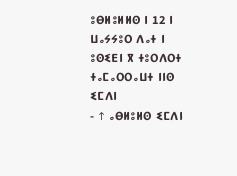ⵓⴱⵍⵓⵍⵍⵙ ⵏ 12 ⵏ ⵡⴰⵢⵢⵓⵔ ⴷⴰⵜ ⵏ ⵓⵙⵉⴹⵏ ⴳ ⵜⵓⵔⴷⵔⵜ ⵜⴰⵎⴰⵔⵔⴰⵡⵜ ⵏⵏⵙ ⵉⵎⴷⵏ
- ↑ ⴰⴱⵍⵓⵍⵙ ⵉⵎⴷⵏ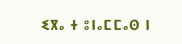ⵉⴳⴰ ⵜ ⵓⵏⴰⵎⵎⴰⵙ ⵏ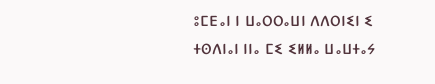ⵓⵎⴹⴰⵏ ⵏ ⵡⴰⵔⵔⴰⵡⵏ ⴷⴷⵔⵏⵉⵏ ⵉ ⵜⵙⴷⵏⴰⵏ ⵏⵏⴰ ⵎⵉ ⵉⵍⵍⴰ ⵡⴰⵡⵜⴰⵢ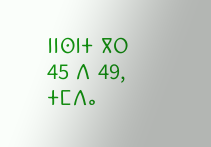ⵏⵏⵙⵏⵜ ⴳⵔ 45 ⴷ 49, ⵜⵎⴷⴰ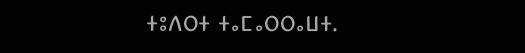ⵜⵓⴷⵔⵜ ⵜⴰⵎⴰⵔⵔⴰⵡⵜ.